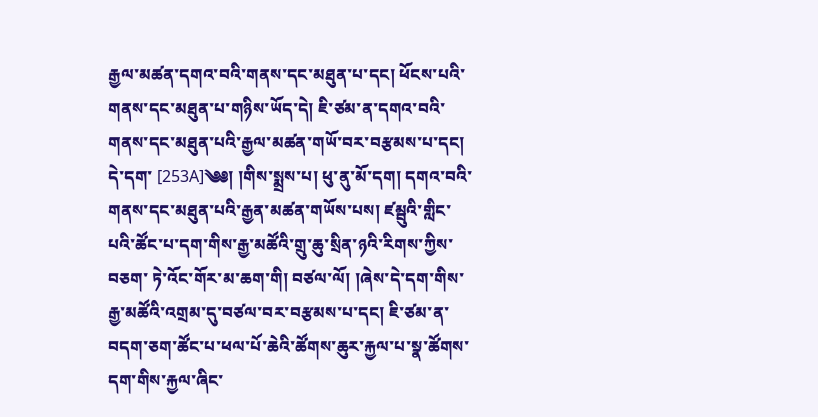རྒྱལ་མཚན་དགའ་བའི་གནས་དང་མཐུན་པ་དང། ཕོངས་པའི་གནས་དང་མཐུན་པ་གཉིས་ཡོད་དེ། ཇི་ཙམ་ན་དགའ་བའི་གནས་དང་མཐུན་པའི་རྒྱལ་མཚན་གཡོ་བར་བརྩམས་པ་དང། དེ་དག་ [253A]༄༅། །གིས་སྨྲས་པ། ཕུ་ནུ་མོ་དག། དགའ་བའི་གནས་དང་མཐུན་པའི་རྒྱན་མཚན་གཡོས་པས། ཛམྦུའི་གླིང་པའི་ཚོང་པ་དག་གིས་རྒྱ་མཚོའི་གྲུ་ཆུ་སྲིན་ཉའི་རིགས་ཀྱིས་བཅག་ ཏེ་འོང་གོར་མ་ཆག་གི། བཙལ་ལོ། །ཞེས་དེ་དག་གིས་རྒྱ་མཚོའི་འགྲམ་དུ་བཙལ་བར་བརྩམས་པ་དང། ཇི་ཙམ་ན་བདག་ཅག་ཚོང་པ་ཕལ་པོ་ཆེའི་ཚོགས་ཆུར་རྐྱལ་པ་སྣ་ཚོགས་དག་གིས་རྐྱལ་ཞིང་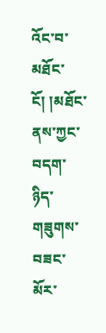འོང་བ་མཐོང་ངོ། །མཐོང་ནས་ཀྱང་བདག་ཉིད་གཟུགས་བཟང་མོར་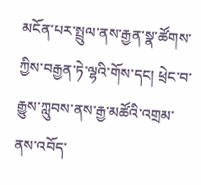མངོན་པར་སྤྲུལ་ནས་རྒྱན་སྣ་ཚོགས་ཀྱིས་བརྒྱན་ཏེ་ལྷའི་གོས་དང། ཕྲེང་བ་རྒྱུས་ཀླུབས་ནས་རྒྱ་མཚོའི་འགྲམ་ནས་འབོད་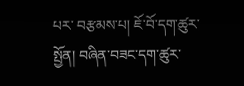པར་ བརྩམས་པ། ཇོ་བོ་དག་ཚུར་སྤྱོན། བཞིན་བཟང་དག་ཚུར་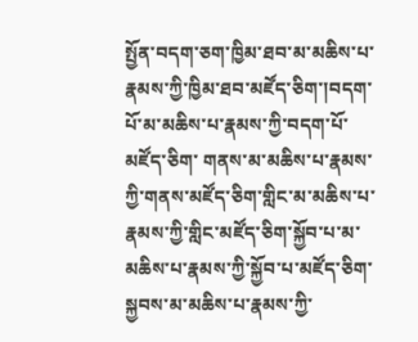སྤྱོན་བདག་ཅག་ཁྱིམ་ཐབ་མ་མཆིས་པ་རྣམས་ཀྱི་ཁྱིམ་ཐབ་མཛོད་ཅིག་།བདག་པོ་མ་མཆིས་པ་རྣམས་ཀྱི་བདག་པོ་མཛོད་ཅིག་ གནས་མ་མཆིས་པ་རྣམས་ཀྱི་གནས་མཛོད་ཅིག་གླིང་མ་མཆིས་པ་རྣམས་ཀྱི་གླིང་མཛོད་ཅིག་སྐྱོབ་པ་མ་མཆིས་པ་རྣམས་ཀྱི་སྐྱོབ་པ་མཛོད་ཅིག་སྐྱབས་མ་མཆིས་པ་རྣམས་ཀྱི་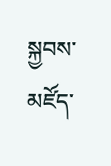སྐྱབས་ མཛོད་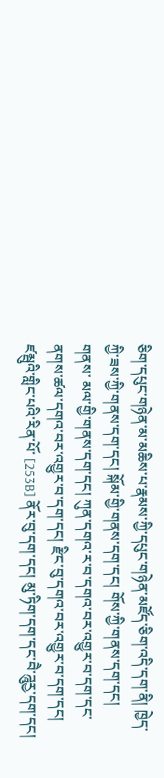ཅིག་དཔུང་གཉེན་མ་མཆིས་པ་རྣམས་ཀྱི་དཔུང་གཉེན་མཛོད་ཅིག་འདི་དག་ནི། ཁྱེད་ཀྱི་ཟས་ཀྱི་གནས་དག་དང། སྐོམ་གྱི་གནས་དག་དང། གོས་ཀྱི་གནས་དག་དང། གནས་ མལ་གྱི་གནས་དག་དང། ཀུན་དགའ་ར་བ་དགའ་བར་འགྱུར་བ་དག་དང་ནགས་ཚལ་དགའ་བར་འགྱུར་བ་དག་དང། རྫིང་བུ་དགའ་བར་འགྱུར་བ་དག་དང། ཛམྦུའི་གླིང་པའི་རིན་པོ་ [253B] ནོར་བུ་དག་དང། མུ་ཏིག་དག་དང་བཻ་ཌཱུརྱ་དག་དང།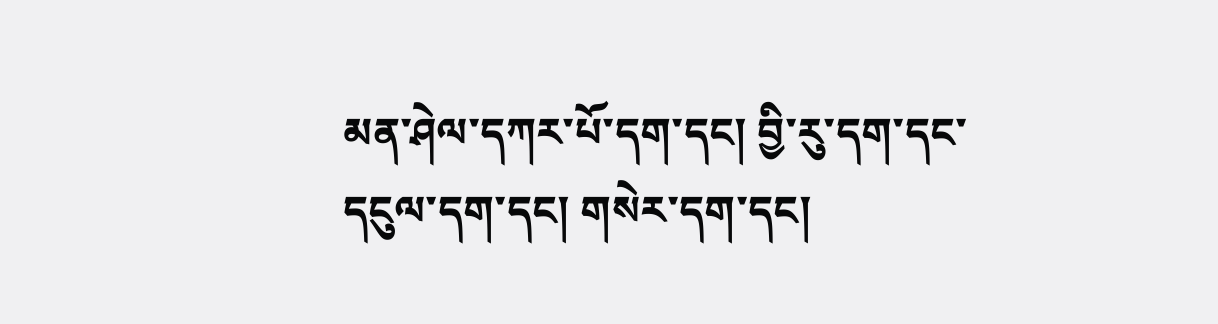མན་ཤེལ་དཀར་པོ་དག་དང། བྱི་རུ་དག་དང་དངུལ་དག་དང། གསེར་དག་དང།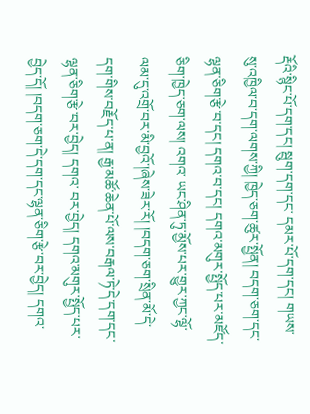རྡོའི་སྙིང་པོ་དག་དང། སྦུག་དག་དང་ དམར་པོ་དག་དང། གཡས་སུ་འཁྱིལ་བ་དག་ལགས་ཀྱི། ཁྱེད་ཅག་ཚུར་སྤྱོན། བདག་ཅག་དང་ལྷན་ཅིག་རྩེ་བ་དང། དགའ་བ་དང། དགའ་མགུར་སྤྱོད་པར་མཛོད་ཅིག་ཁྱེད་ཅག་ལས། འགའ་ ཡང་ཤིན་ཏུ་མྱོས་པར་གྱུར་ཀྱང་ལྷོ་ལམ་དུ་འགྲོ་བར་མི་བྱའོ་།ཞེས་ཟེར་རོ། །བདག་ཅག་སྲིན་མོ་དེ་དག་གིས་བརྗོད་པ་ན། རྒྱ་མཚོ་ཆེན་པོ་ལས་བརྒལ་ཏེ་དེ་དག་དང་ལྷན་ཅིག་རྩེ་བར་བྱེད། དགའ་ བར་བྱེད། དགའ་མགུར་སྤྱོད་པར་བྱེད་དོ། །བདག་ཅག་དེ་དག་དང་ལྷན་ཅིག་རྩེ་བར་བྱེད། དགའ་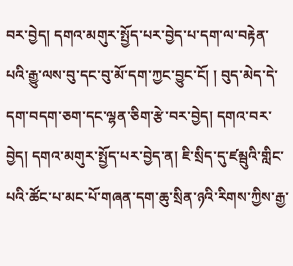བར་བྱེད། དགའ་མགུར་སྤྱོད་པར་བྱེད་པ་དག་ལ་བརྟེན་པའི་རྒྱུ་ལས་བུ་དང་བུ་མོ་དག་ཀྱང་བྱུང་ངོ། ། བུད་མེད་དེ་དག་བདག་ཅག་དང་ལྷན་ཅིག་རྩེ་བར་བྱེད། དགའ་བར་བྱེད། དགའ་མགུར་སྤྱོད་པར་བྱེད་ན། ཇི་སྲིད་དུ་ཛམྦུའི་གླིང་པའི་ཚོང་པ་མང་པོ་གཞན་དག་ཆུ་སྲིན་ཉའི་རིགས་ཀྱིས་རྒྱ་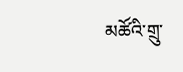མཚོའི་གྲུ་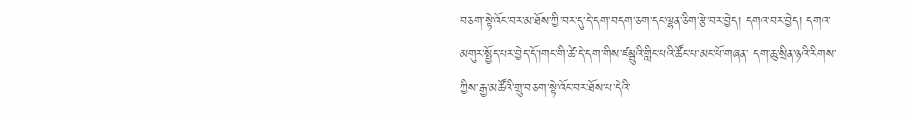བཅག་སྟེ་འོང་བར་མ་ཐོས་ཀྱི་བར་དུ་དེ་དག་བདག་ཅག་དང་ལྷན་ཅིག་རྩེ་བར་བྱེད། དགའ་བར་བྱེད། དགའ་མགུར་སྤྱོད་པར་བྱེད་དོ་།གང་གི་ཚེ་དེ་དག་གིས་ཛམྦུའི་གླིང་པའི་ཚོང་པ་མང་པོ་གཞན་ དག་ཆུ་སྲིན་ཉའི་རིགས་ཀྱིས་རྒྱ་མཚོའི་གྲུ་བཅག་སྟེ་འོང་བར་ཐོས་པ་དེའི་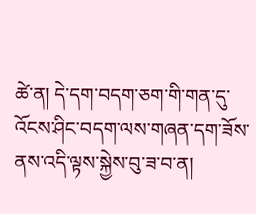ཚེ་ན། དེ་དག་བདག་ཅག་གི་གན་དུ་འོངས་ཤིང་བདག་ལས་གཞན་དག་ཟོས་ནས་འདི་ལྟས་སྐྱེས་བུ་ཟ་བ་ན།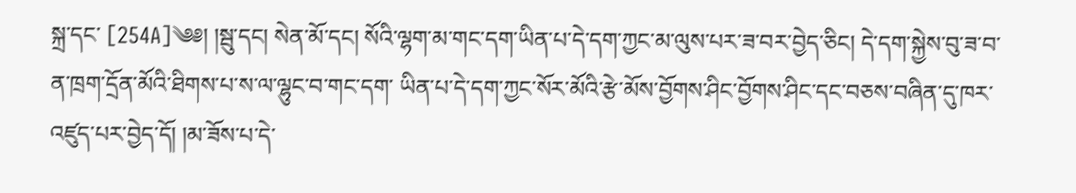སྐྲ་དང་ [254A]༄༅། །སྦུ་དང། སེན་མོ་དང། སོའི་ལྷག་མ་གང་དག་ཡིན་པ་དེ་དག་ཀྱང་མ་ལུས་པར་ཟ་བར་བྱེད་ཅིང། དེ་དག་སྐྱེས་བུ་ཟ་བ་ན་ཁྲག་དྲོན་མོའི་ཐིགས་པ་ས་ལ་ལྷུང་བ་གང་དག་ ཡིན་པ་དེ་དག་ཀྱང་སོར་མོའི་རྩེ་མོས་བྱོགས་ཤིང་བྱོགས་ཤིང་དང་བཅས་བཞིན་དུ་ཁར་འཛུད་པར་བྱེད་དོ། །མ་ཟོས་པ་དེ་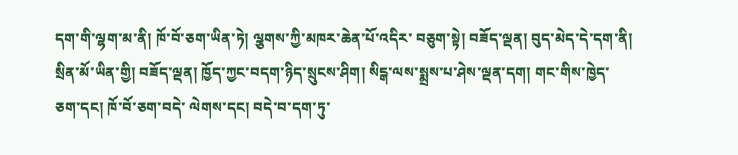དག་གི་ལྷག་མ་ནི། ཁོ་བོ་ཅག་ཡིན་ཏེ། ལྕགས་ཀྱི་མཁར་ཆེན་པོ་འདིར་ བཅུག་སྟེ། བཟོད་ལྡན། བུད་མེད་དེ་དག་ནི། སྲིན་མོ་ཡིན་གྱི། བཟོད་ལྡན། ཁྱོད་ཀྱང་བདག་ཉིད་སྲུངས་ཤིག། སིངྒ་ལས་སྨྲས་པ་ཤེས་ལྡན་དག། གང་གིས་ཁྱེད་ཅག་དང། ཁོ་བོ་ཅག་བདེ་ ལེགས་དང། བདེ་བ་དག་ཏུ་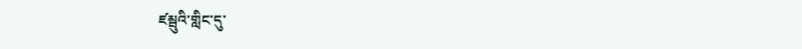ཛམྦུའི་གླིང་དུ་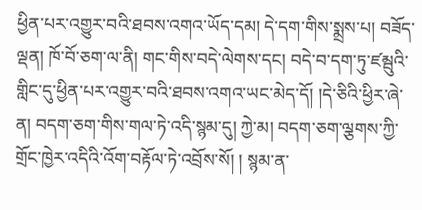ཕྱིན་པར་འགྱུར་བའི་ཐབས་འགའ་ཡོད་དམ། དེ་དག་གིས་སྨྲས་པ། བཟོད་ལྡན། ཁོ་བོ་ཅག་ལ་ནི། གང་གིས་བདེ་ལེགས་དང། བདེ་བ་དག་ཏུ་ཛམྦུའི་ གླིང་དུ་ཕྱིན་པར་འགྱུར་བའི་ཐབས་འགའ་ཡང་མེད་དོ། །དེ་ཅིའི་ཕྱིར་ཞེ་ན། བདག་ཅག་གིས་གལ་ཏེ་འདི་སྙམ་དུ། ཀྱེ་མ། བདག་ཅག་ལྕགས་ཀྱི་གྲོང་ཁྱེར་འདིའི་འོག་བརྟོལ་ཏེ་འབྲོས་སོ། ། སྙམ་ན་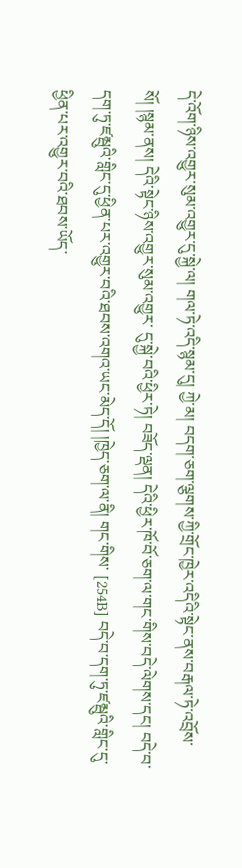དེ་འོག་ཉིས་འགྱུར་སུམ་འགྱུར་དུ་སྐྱེ་ལ། གལ་ཏེ་འདི་སྙམ་དུ། ཀྱེ་མ། བདག་ཅག་ལྕགས་ཀྱི་གྲོང་ཁྱེར་འདིའི་སྟེང་ནས་བརྒལ་ཏེ་འབྲོས་སོ། །སྙམ་ནས། དེའི་སྟེང་ཉིས་འགྱུར་སུམ་འགྱུར་ དུ་སྐྱེ་བའི་ཕྱིར་ཏེ། བཟོད་ལྡན། དེའི་ཕྱིར་ཁོ་བོ་ཅག་ལ་གང་གིས་བདེ་ལེགས་དང། བདེ་བ་དག་ཏུ་ཛམྦུའི་གླིང་དུ་ཕྱིན་པར་འགྱུར་བའི་ཐབས་འགའ་ཡང་མེད་དོ། །ཁྱེད་ཅག་ལ་ནི། གང་གིས་ [254B] བདེ་བ་དག་ཏུ་ཛམྦུའི་གླིང་དུ་ཕྱིན་པར་འགྱུར་བའི་ཐབས་ཡོད་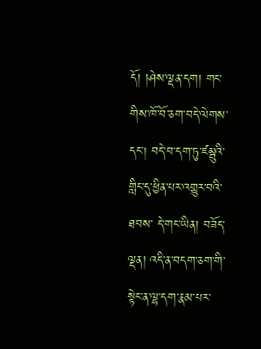དོ། །ཤེས་ལྡན་དག། གང་གིས་ཁོ་བོ་ཅག་བདེ་ལེགས་དང། བདེ་བ་དག་ཏུ་ཛམྦུའི་གླིང་དུ་ཕྱིན་པར་འགྱུར་བའི་ཐབས་ དེ་གང་ཡིན། བཟོད་ལྡན། འདི་ན་བདག་ཅག་གི་སྟེང་ན་ལྷ་དག་རྣམ་པར་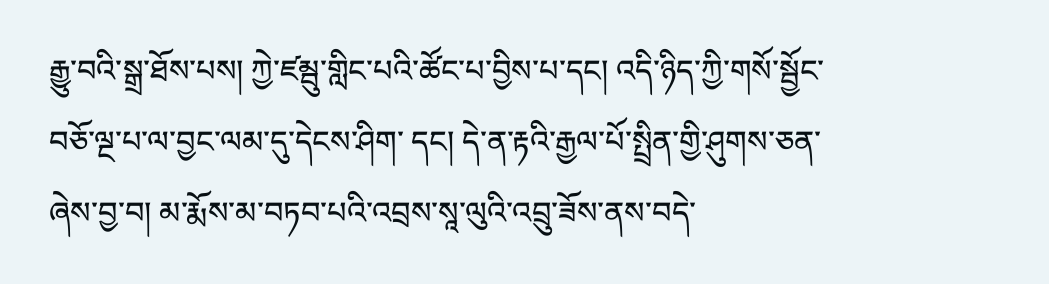རྒྱུ་བའི་སྒྲ་ཐོས་པས། ཀྱེ་ཛམྦུ་གླིང་པའི་ཚོང་པ་བྱིས་པ་དང། འདི་ཉིད་ཀྱི་གསོ་སྦྱོང་བཅོ་ལྔ་པ་ལ་བྱང་ལམ་དུ་དེངས་ཤིག་ དང། དེ་ན་རྟའི་རྒྱལ་པོ་སྤྲིན་གྱི་ཤུགས་ཅན་ཞེས་བྱ་བ། མ་རྨོས་མ་བཏབ་པའི་འབྲས་སཱ་ལུའི་འབྲུ་ཟོས་ནས་བདེ་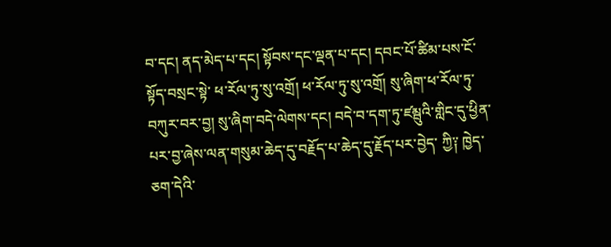བ་དང། ནད་མེད་པ་དང། སྟོབས་དང་ལྡན་པ་དང། དབང་པོ་ཚིམ་པས་ངོ་སྟོད་བསྲང་སྟེ་ ཕ་རོལ་ཏུ་སུ་འགྲོ། ཕ་རོལ་ཏུ་སུ་འགྲོ། སུ་ཞིག་ཕ་རོལ་ཏུ་བཀུར་བར་བྱ། སུ་ཞིག་བདེ་ལེགས་དང། བདེ་བ་དག་ཏུ་ཛམྦུའི་གླིང་དུ་ཕྱིན་པར་བྱ་ཞེས་ལན་གསུམ་ཆེད་དུ་བརྗོད་པ་ཆེད་དུ་རྗོད་པར་བྱེད་ ཀྱི༑ ཁྱེད་ཅག་དེའི་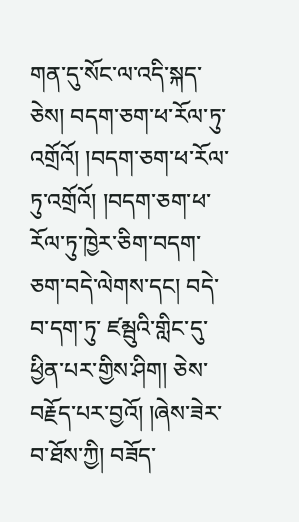གན་དུ་སོང་ལ་འདི་སྐད་ཅེས། བདག་ཅག་ཕ་རོལ་ཏུ་འགྲོའོ། །བདག་ཅག་ཕ་རོལ་ཏུ་འགྲོའོ། །བདག་ཅག་ཕ་རོལ་ཏུ་ཁྱེར་ཅིག་བདག་ཅག་བདེ་ལེགས་དང། བདེ་བ་དག་ཏུ་ ཛམྦུའི་གླིང་དུ་ཕྱིན་པར་གྱིས་ཤིག། ཅེས་བརྗོད་པར་བྱའོ། །ཞེས་ཟེར་བ་ཐོས་ཀྱི། བཟོད་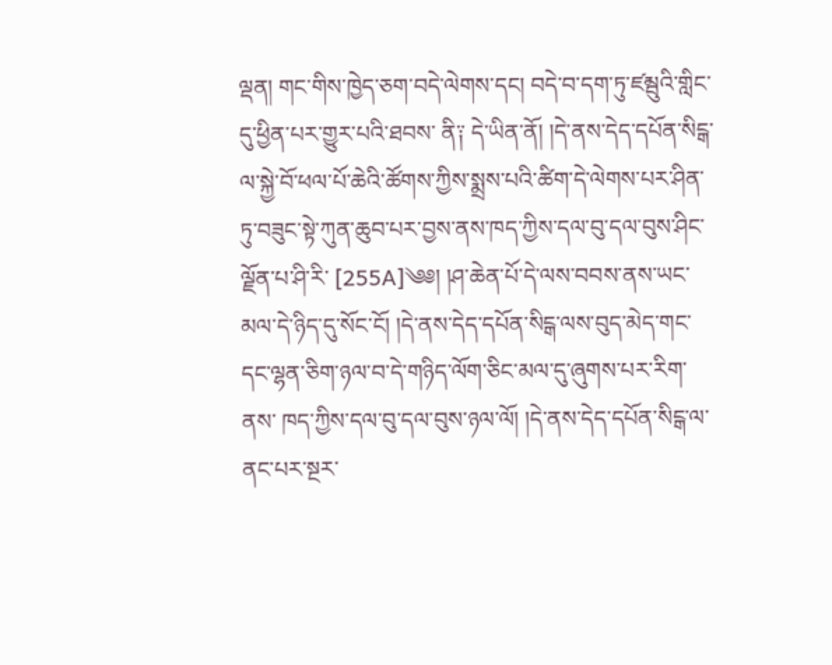ལྡན། གང་གིས་ཁྱེད་ཅག་བདེ་ལེགས་དང། བདེ་བ་དག་ཏུ་ཛམྦུའི་གླིང་དུ་ཕྱིན་པར་གྱུར་པའི་ཐབས་ ནི༑ དེ་ཡིན་ནོ། །དེ་ནས་དེད་དཔོན་སིངྒ་ལ་སྐྱེ་བོ་ཕལ་པོ་ཆེའི་ཚོགས་ཀྱིས་སྨྲས་པའི་ཚིག་དེ་ལེགས་པར་ཤིན་ཏུ་བཟུང་སྟེ་ཀུན་ཆུབ་པར་བྱས་ནས་ཁད་ཀྱིས་དལ་བུ་དལ་བུས་ཤིང་ལྗོན་པ་ཤི་རི་ [255A]༄༅། །ཤ་ཆེན་པོ་དེ་ལས་བབས་ནས་ཡང་མལ་དེ་ཉིད་དུ་སོང་ངོ། །དེ་ནས་དེད་དཔོན་སིངྒ་ལས་བུད་མེད་གང་དང་ལྷན་ཅིག་ཉལ་བ་དེ་གཉིད་ལོག་ཅིང་མལ་དུ་ཞུགས་པར་རིག་ནས་ ཁད་ཀྱིས་དལ་བུ་དལ་བུས་ཉལ་ལོ། །དེ་ནས་དེད་དཔོན་སིངྒ་ལ་ནང་པར་སྔར་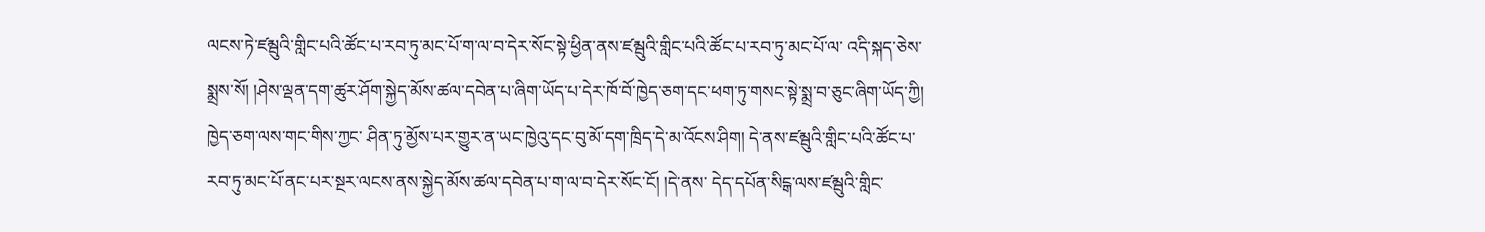ལངས་ཏེ་ཛམྦུའི་གླིང་པའི་ཚོང་པ་རབ་ཏུ་མང་པོ་ག་ལ་བ་དེར་སོང་སྟེ་ཕྱིན་ནས་ཛམྦུའི་གླིང་པའི་ཚོང་པ་རབ་ཏུ་མང་པོ་ལ་ འདི་སྐད་ཅེས་སྨྲས་སོ། །ཤེས་ལྡན་དག་ཚུར་ཤོག་སྐྱེད་མོས་ཚལ་དབེན་པ་ཞིག་ཡོད་པ་དེར་ཁོ་བོ་ཁྱེད་ཅག་དང་ཕག་ཏུ་གསང་སྟེ་སྨྲ་བ་ཅུང་ཞིག་ཡོད་ཀྱི། ཁྱེད་ཅག་ལས་གང་གིས་ཀྱང་ ཤིན་ཏུ་མྱོས་པར་གྱུར་ན་ཡང་ཁྱེའུ་དང་བུ་མོ་དག་ཁྲིད་དེ་མ་འོངས་ཤིག། དེ་ནས་ཛམྦུའི་གླིང་པའི་ཚོང་པ་རབ་ཏུ་མང་པོ་ནང་པར་སྔར་ལངས་ནས་སྐྱེད་མོས་ཚལ་དབེན་པ་ག་ལ་བ་དེར་སོང་ངོ། །དེ་ནས་ དེད་དཔོན་སིངྒ་ལས་ཛམྦུའི་གླིང་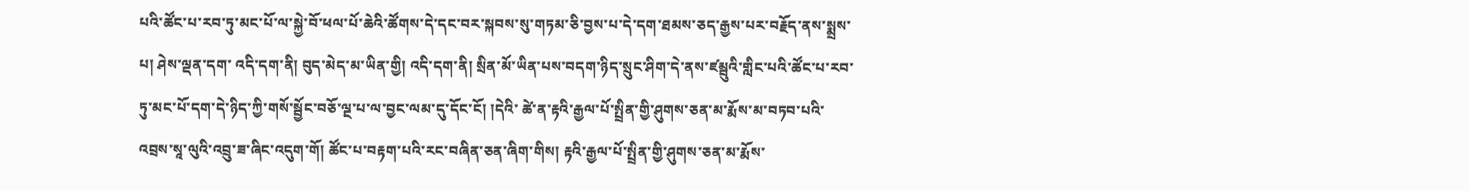པའི་ཚོང་པ་རབ་ཏུ་མང་པོ་ལ་སྐྱེ་བོ་ཕལ་པོ་ཆེའི་ཚོགས་དེ་དང་བར་སྐབས་སུ་གཏམ་ཅི་བྱས་པ་དེ་དག་ཐམས་ཅད་རྒྱས་པར་བརྗོད་ནས་སྨྲས་པ། ཤེས་ལྡན་དག་ འདི་དག་ནི། བུད་མེད་མ་ཡིན་གྱི། འདི་དག་ནི། སྲིན་མོ་ཡིན་པས་བདག་ཉིད་སྲུང་ཤིག་དེ་ནས་ཛམྦུའི་གླིང་པའི་ཚོང་པ་རབ་ཏུ་མང་པོ་དག་དེ་ཉིད་ཀྱི་གསོ་སྦྱོང་བཅོ་ལྔ་པ་ལ་བྱང་ལམ་དུ་དོང་ངོ། །དེའི་ ཚེ་ན་རྟའི་རྒྱལ་པོ་སྤྲིན་གྱི་ཤུགས་ཅན་མ་རྨོས་མ་བཏབ་པའི་འབྲས་སཱ་ལུའི་འབྲུ་ཟ་ཞིང་འདུག་གོ། ཚོང་པ་བརྟག་པའི་རང་བཞིན་ཅན་ཞིག་གིས། རྟའི་རྒྱལ་པོ་སྤྲིན་གྱི་ཤུགས་ཅན་མ་རྨོས་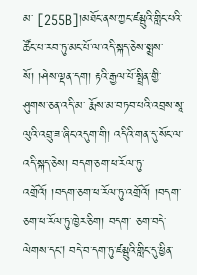མ་ [255B]།མཐོང་ནས་ཀྱང་ཛམྦུའི་གླིང་པའི་ཚོང་པ་རབ་ཏུ་མང་པོ་ལ་འདི་སྐད་ཅེས་སྨྲས་སོ། །ཤེས་ལྡན་དག། རྟའི་རྒྱལ་པོ་སྤྲིན་གྱི་ཤུགས་ཅན་འདི་མ་ རྨོས་མ་བཏབ་པའི་འབྲས་སཱ་ལུའི་འབྲུ་ཟ་ཞིང་འདུག་གི། འདིའི་གན་དུ་སོང་ལ་འདི་སྐད་ཅེས། བདག་ཅག་ཕ་རོལ་ཏུ་འགྲོའོ། །བདག་ཅག་ཕ་རོལ་ཏུ་འགྲོའོ། །བདག་ཅག་ཕ་རོལ་ཏུ་ཁྱེར་ཅིག། བདག་ ཅག་བདེ་ལེགས་དང། བདེ་བ་དག་ཏུ་ཛམྦུའི་གླིང་དུ་ཕྱིན་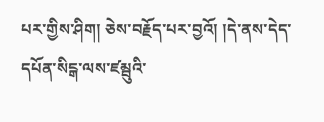པར་གྱིས་ཤིག། ཅེས་བརྗོད་པར་བྱའོ། །དེ་ནས་དེད་དཔོན་སིངྒ་ལས་ཛམྦུའི་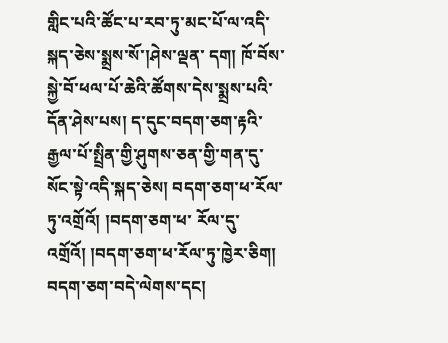གླིང་པའི་ཚོང་པ་རབ་ཏུ་མང་པོ་ལ་འདི་སྐད་ཅེས་སྨྲས་སོ་།ཤེས་ལྡན་ དག། ཁོ་བོས་སྐྱེ་བོ་ཕལ་པོ་ཆེའི་ཚོགས་དེས་སྨྲས་པའི་དོན་ཤེས་པས། ད་དུང་བདག་ཅག་རྟའི་རྒྱལ་པོ་སྤྲིན་གྱི་ཤུགས་ཅན་གྱི་གན་དུ་སོང་སྟེ་འདི་སྐད་ཅེས། བདག་ཅག་ཕ་རོལ་ཏུ་འགྲོའོ། །བདག་ཅག་ཕ་ རོལ་དུ་འགྲོའོ། །བདག་ཅག་ཕ་རོལ་ཏུ་ཁྱེར་ཅིག། བདག་ཅག་བདེ་ལེགས་དང།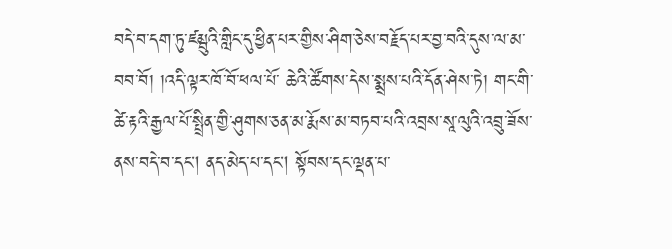བདེ་བ་དག་ཏུ་ཛམྦུའི་གླིང་དུ་ཕྱིན་པར་གྱིས་ཤིག་ཅེས་བརྗོད་པར་བྱ་བའི་དུས་ལ་མ་བབ་བོ། །འདི་ལྟར་ཁོ་བོ་ཕལ་པོ་ ཆེའི་ཚོགས་དེས་སྨྲས་པའི་དོན་ཤེས་ཏེ། གང་གི་ཚེ་རྟའི་རྒྱལ་པོ་སྤྲིན་གྱི་ཤུགས་ཅན་མ་རྨོས་མ་བཏབ་པའི་འབྲས་སཱ་ལུའི་འབྲུ་ཟོས་ནས་བདེ་བ་དང། ནད་མེད་པ་དང། སྟོབས་དང་ལྡན་པ་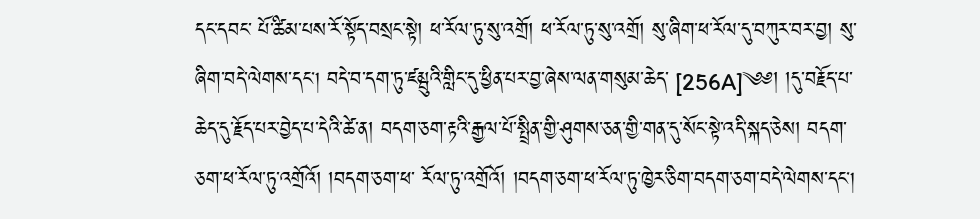དང་དབང་ པོ་ཚིམ་པས་རོ་སྟོད་བསྲང་སྟེ། ཕ་རོལ་ཏུ་སུ་འགྲོ། ཕ་རོལ་ཏུ་སུ་འགྲོ། སུ་ཞིག་ཕ་རོལ་དུ་བཀུར་བར་བྱ། སུ་ཞིག་བདེ་ལེགས་དང། བདེ་བ་དག་ཏུ་ཛམྦུའི་གླིང་དུ་ཕྱིན་པར་བྱ་ཞེས་ལན་གསུམ་ཆེད་ [256A]༄༅། །དུ་བརྗོད་པ་ཆེད་དུ་རྗོད་པར་བྱེད་པ་དེའི་ཚེ་ན། བདག་ཅག་རྟའི་རྒྱལ་པོ་སྤྲིན་གྱི་ཤུགས་ཅན་གྱི་གན་དུ་སོང་སྟེ་འདི་སྐད་ཅེས། བདག་ཅག་ཕ་རོལ་ཏུ་འགྲོའོ། །བདག་ཅག་ཕ་ རོལ་ཏུ་འགྲོའོ། །བདག་ཅག་ཕ་རོལ་ཏུ་ཁྱེར་ཅིག་བདག་ཅག་བདེ་ལེགས་དང།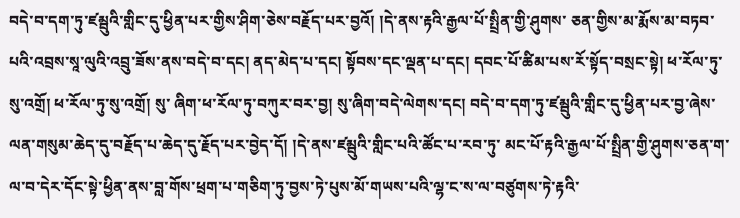བདེ་བ་དག་ཏུ་ཛམྦུའི་གླིང་དུ་ཕྱིན་པར་གྱིས་ཤིག་ཅེས་བརྗོད་པར་བྱའོ། །དེ་ནས་རྟའི་རྒྱལ་པོ་སྤྲིན་གྱི་ཤུགས་ ཅན་གྱིས་མ་རྨོས་མ་བཏབ་པའི་འབྲས་སཱ་ལུའི་འབྲུ་ཟོས་ནས་བདེ་བ་དང། ནད་མེད་པ་དང། སྟོབས་དང་ལྡན་པ་དང། དབང་པོ་ཚིམ་པས་རོ་སྟོད་བསྲང་སྟེ། ཕ་རོལ་ཏུ་སུ་འགྲོ། ཕ་རོལ་ཏུ་སུ་འགྲོ། སུ་ ཞིག་ཕ་རོལ་ཏུ་བཀུར་བར་བྱ། སུ་ཞིག་བདེ་ལེགས་དང། བདེ་བ་དག་ཏུ་ཛམྦུའི་གླིང་དུ་ཕྱིན་པར་བྱ་ཞེས་ལན་གསུམ་ཆེད་དུ་བརྗོད་པ་ཆེད་དུ་རྗོད་པར་བྱེད་དོ། །དེ་ནས་ཛམྦུའི་གླིང་པའི་ཚོང་པ་རབ་ཏུ་ མང་པོ་རྟའི་རྒྱལ་པོ་སྤྲིན་གྱི་ཤུགས་ཅན་ག་ལ་བ་དེར་དོང་སྟེ་ཕྱིན་ནས་བླ་གོས་ཕྲག་པ་གཅིག་ཏུ་བྱས་ཏེ་པུས་མོ་གཡས་པའི་ལྷ་ང་ས་ལ་བཙུགས་ཏེ་རྟའི་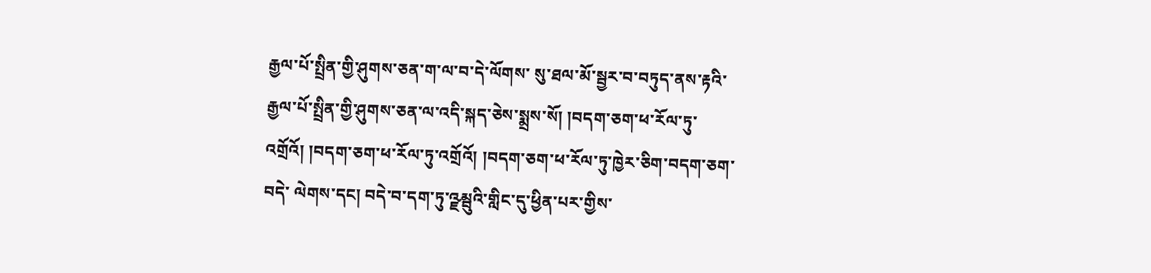རྒྱལ་པོ་སྤྲིན་གྱི་ཤུགས་ཅན་ག་ལ་བ་དེ་ལོགས་ སུ་ཐལ་མོ་སྦྱར་བ་བཏུད་ནས་རྟའི་རྒྱལ་པོ་སྤྲིན་གྱི་ཤུགས་ཅན་ལ་འདི་སྐད་ཅེས་སྨྲས་སོ། །བདག་ཅག་ཕ་རོལ་ཏུ་འགྲོའོ། །བདག་ཅག་ཕ་རོལ་ཏུ་འགྲོའོ། །བདག་ཅག་ཕ་རོལ་ཏུ་ཁྱེར་ཅིག་བདག་ཅག་བདེ་ ལེགས་དང། བདེ་བ་དག་ཏུ་འྫམྦུའི་གླིང་དུ་ཕྱིན་པར་གྱིས་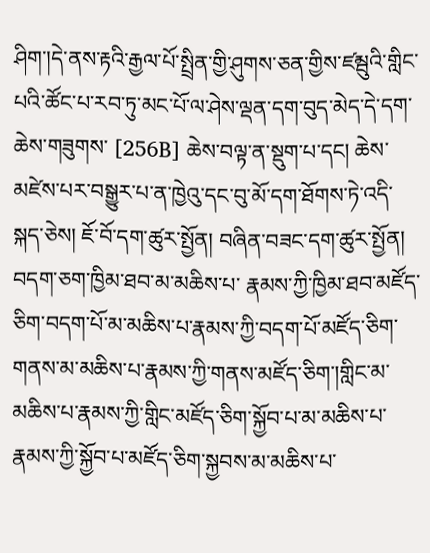ཤིག་།དེ་ནས་རྟའི་རྒྱལ་པོ་སྤྲིན་གྱི་ཤུགས་ཅན་གྱིས་ཛམྦུའི་གླིང་པའི་ཚོང་པ་རབ་ཏུ་མང་པོ་ལ་ཤེས་ལྡན་དག་བུད་མེད་དེ་དག་ཆེས་གཟུགས་ [256B] ཆེས་བལྟ་ན་སྡུག་པ་དང། ཆེས་མཛེས་པར་བསྒྱུར་པ་ན་ཁྱེའུ་དང་བུ་མོ་དག་ཐོགས་ཏེ་འདི་སྐད་ཅེས། ཇོ་བོ་དག་ཚུར་སྤྱོན། བཞིན་བཟང་དག་ཚུར་སྤྱོན། བདག་ཅག་ཁྱིམ་ཐབ་མ་མཆིས་པ་ རྣམས་ཀྱི་ཁྱིམ་ཐབ་མཛོད་ཅིག་བདག་པོ་མ་མཆིས་པ་རྣམས་ཀྱི་བདག་པོ་མཛོད་ཅིག་གནས་མ་མཆིས་པ་རྣམས་ཀྱི་གནས་མཛོད་ཅིག་།གླིང་མ་མཆིས་པ་རྣམས་ཀྱི་གླིང་མཛོད་ཅིག་སྐྱོབ་པ་མ་མཆིས་པ་ རྣམས་ཀྱི་སྐྱོབ་པ་མཛོད་ཅིག་སྐྱབས་མ་མཆིས་པ་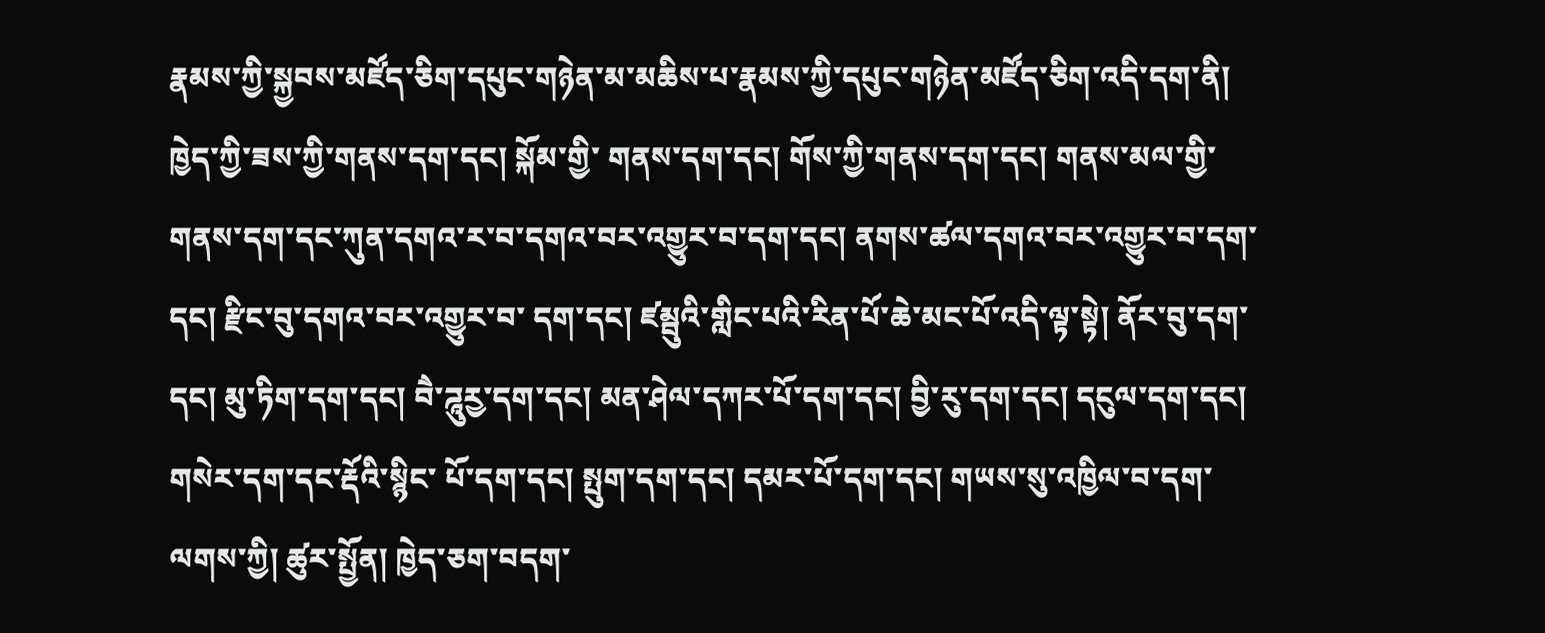རྣམས་ཀྱི་སྐྱབས་མཛོད་ཅིག་དཔུང་གཉེན་མ་མཆིས་པ་རྣམས་ཀྱི་དཔུང་གཉེན་མཛོད་ཅིག་འདི་དག་ནི། ཁྱེད་ཀྱི་ཟས་ཀྱི་གནས་དག་དང། སྐོམ་གྱི་ གནས་དག་དང། གོས་ཀྱི་གནས་དག་དང། གནས་མལ་གྱི་གནས་དག་དང་ཀུན་དགའ་ར་བ་དགའ་བར་འགྱུར་བ་དག་དང། ནགས་ཚལ་དགའ་བར་འགྱུར་བ་དག་དང། རྫིང་བུ་དགའ་བར་འགྱུར་བ་ དག་དང། ཛམྦུའི་གླིང་པའི་རིན་པོ་ཆེ་མང་པོ་འདི་ལྟ་སྟེ། ནོར་བུ་དག་དང། མུ་ཏིག་དག་དང། བཻ་ཌཱུརྱ་དག་དང། མན་ཤེལ་དཀར་པོ་དག་དང། བྱི་རུ་དག་དང། དངུལ་དག་དང། གསེར་དག་དང་རྡོའི་སྙིང་ པོ་དག་དང། སྤུག་དག་དང། དམར་པོ་དག་དང། གཡས་སུ་འཁྱིལ་བ་དག་ལགས་ཀྱི། ཚུར་སྤྱོན། ཁྱེད་ཅག་བདག་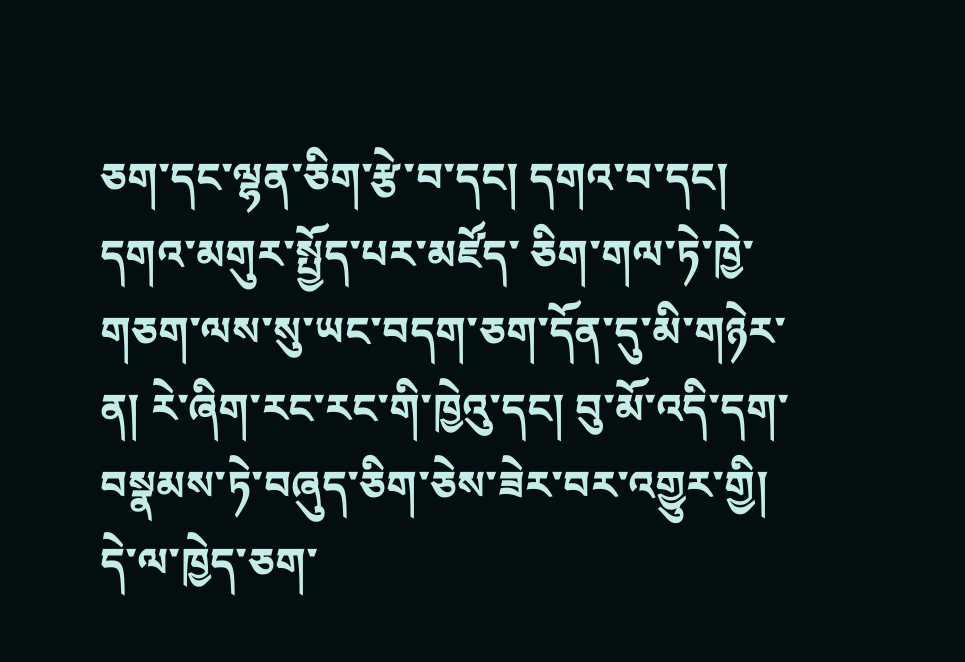ཅག་དང་ལྷན་ཅིག་རྩེ་བ་དང། དགའ་བ་དང། དགའ་མགུར་སྤྱོད་པར་མཛོད་ ཅིག་གལ་ཏེ་ཁྱེ་གཅག་ལས་སུ་ཡང་བདག་ཅག་དོན་དུ་མི་གཉེར་ན། རེ་ཞིག་རང་རང་གི་ཁྱེའུ་དང། བུ་མོ་འདི་དག་བསྣམས་ཏེ་བཞུད་ཅིག་ཅེས་ཟེར་བར་འགྱུར་གྱི། དེ་ལ་ཁྱེད་ཅག་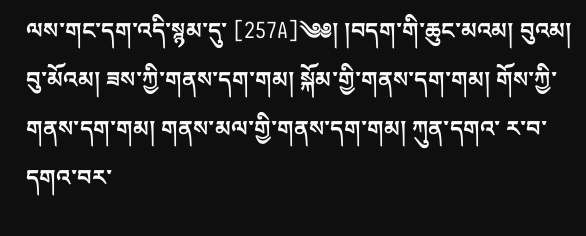ལས་གང་དག་འདི་སྙམ་དུ་ [257A]༄༅། །བདག་གི་ཆུང་མའམ། བུའམ། བུ་མོའམ། ཟས་ཀྱི་གནས་དག་གམ། སྐོམ་གྱི་གནས་དག་གམ། གོས་ཀྱི་གནས་དག་གམ། གནས་མལ་གྱི་གནས་དག་གམ། ཀུན་དགའ་ ར་བ་དགའ་བར་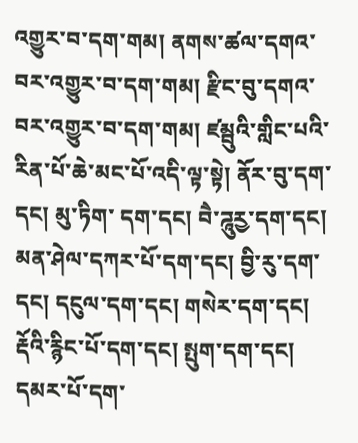འགྱུར་བ་དག་གམ། ནགས་ཚལ་དགའ་བར་འགྱུར་བ་དག་གམ། རྫིང་བུ་དགའ་བར་འགྱུར་བ་དག་གམ། ཛམྦུའི་གླིང་པའི་རིན་པོ་ཆེ་མང་པོ་འདི་ལྟ་སྟེ། ནོར་བུ་དག་དང། མུ་ཏིག་ དག་དང། བཻ་ཌཱུརྱ་དག་དང། མན་ཤེལ་དཀར་པོ་དག་དང། བྱི་རུ་དག་དང། དངུལ་དག་དང། གསེར་དག་དང། རྡོའི་རྙིང་པོ་དག་དང། སྤུག་དག་དང། དམར་པོ་དག་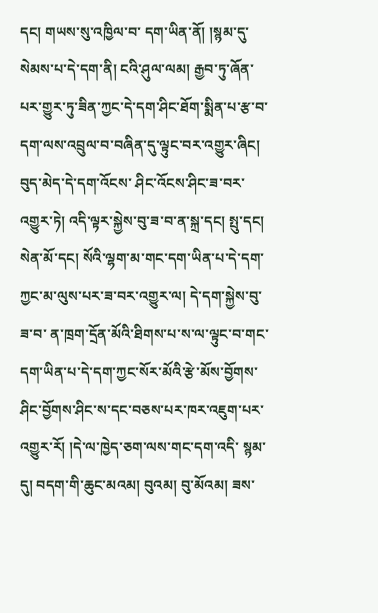དང། གཡས་སུ་འཁྱིལ་བ་ དག་ཡིན་ནོ། །སྙམ་དུ་སེམས་པ་དེ་དག་ནི། ངའི་ཤུལ་ལམ། རྒྱབ་ཏུ་ཞོན་པར་གྱུར་ཏུ་ཟིན་ཀྱང་དེ་དག་ཤིང་ཐོག་སྨིན་པ་རྩ་བ་དག་ལས་འབྲུལ་བ་བཞིན་དུ་ལྟུང་བར་འགྱུར་ཞིང། བུད་མེད་དེ་དག་འོངས་ ཤིང་འོངས་ཤིང་ཟ་བར་འགྱུར་ཏེ། འདི་ལྟར་སྐྱེས་བུ་ཟ་བ་ན་སྐྲ་དང། སྤུ་དང། སེན་མོ་དང། སོའི་ལྷག་མ་གང་དག་ཡིན་པ་དེ་དག་ཀྱང་མ་ལུས་པར་ཟ་བར་འགྱུར་ལ། དེ་དག་སྐྱེས་བུ་ཟ་བ་ ན་ཁྲག་དྲོན་མོའི་ཐིགས་པ་ས་ལ་ལྟུང་བ་གང་དག་ཡིན་པ་དེ་དག་ཀྱང་སོར་མོའི་རྩེ་མོས་བྱོགས་ཤིང་བྱོགས་ཤིང་ས་དང་བཅས་པར་ཁར་འཇུག་པར་འགྱུར་རོ། །དེ་ལ་ཁྱེད་ཅག་ལས་གང་དག་འདི་ སྙམ་དུ། བདག་གི་ཆུང་མའམ། བུའམ། བུ་མོའམ། ཟས་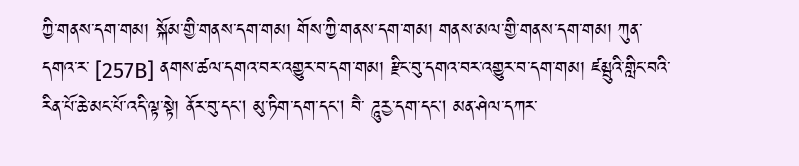ཀྱི་གནས་དག་གམ། སྐོམ་གྱི་གནས་དག་གམ། གོས་ཀྱི་གནས་དག་གམ། གནས་མལ་གྱི་གནས་དག་གམ། ཀུན་དགའ་ར་ [257B] ནགས་ཚལ་དགའ་བར་འགྱུར་བ་དག་གམ། རྫིང་བུ་དགའ་བར་འགྱུར་བ་དག་གམ། ཛམྦུའི་གླིང་བའི་རིན་པོ་ཆེ་མང་པོ་འདི་ལྟ་སྟེ། ནོར་བུ་དང། མུ་ཏིག་དག་དང། བཻ་ ཌཱུརྱ་དག་དང། མན་ཤེལ་དཀར་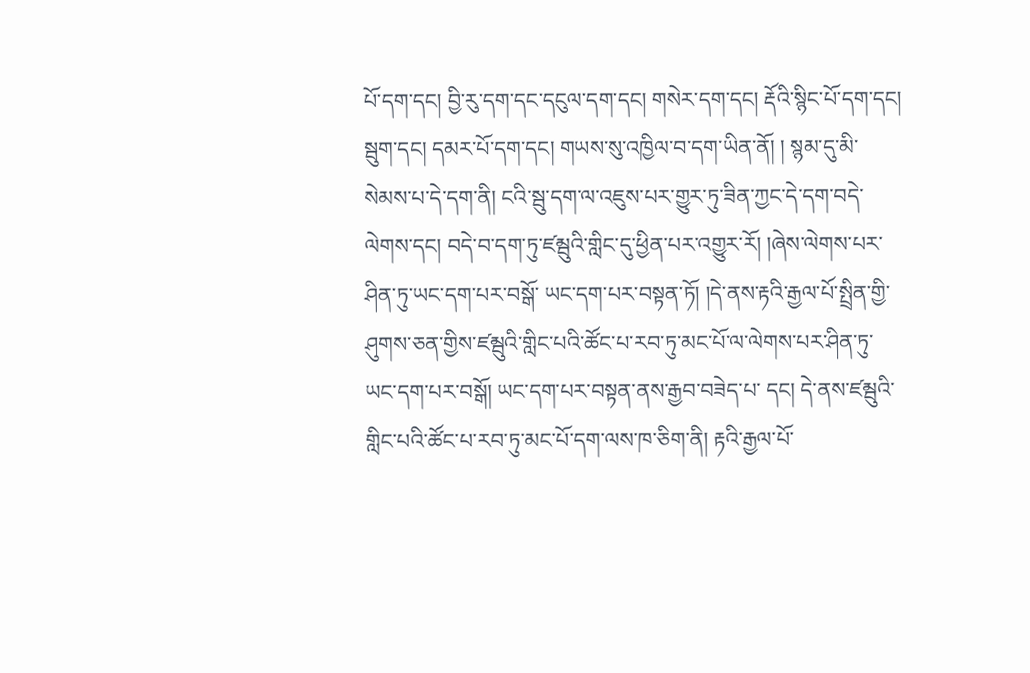པོ་དག་དང། བྱི་རུ་དག་དང་དངུལ་དག་དང། གསེར་དག་དང། རྡོའི་སྙིང་པོ་དག་དང། སྦུག་དང། དམར་པོ་དག་དང། གཡས་སུ་འཁྱིལ་བ་དག་ཡིན་ནོ། ། སྙམ་དུ་མི་སེམས་པ་དེ་དག་ནི། ངའི་སྦུ་དག་ལ་འཇུས་པར་གྱུར་ཏུ་ཟིན་ཀྱང་དེ་དག་བདེ་ལེགས་དང། བདེ་བ་དག་ཏུ་ཛམྦུའི་གླིང་དུ་ཕྱིན་པར་འགྱུར་རོ། །ཞེས་ལེགས་པར་ཤིན་ཏུ་ཡང་དག་པར་བསྒོ་ ཡང་དག་པར་བསྟན་ཏོ། །དེ་ནས་རྟའི་རྒྱལ་པོ་སྤྲིན་གྱི་ཤུགས་ཅན་གྱིས་ཛམྦུའི་གླིང་པའི་ཚོང་པ་རབ་ཏུ་མང་པོ་ལ་ལེགས་པར་ཤིན་ཏུ་ཡང་དག་པར་བསྒོ། ཡང་དག་པར་བསྟན་ནས་རྒྱབ་བཟེད་པ་ དང། དེ་ནས་ཛམྦུའི་གླིང་པའི་ཚོང་པ་རབ་ཏུ་མང་པོ་དག་ལས་ཁ་ཅིག་ནི། རྟའི་རྒྱལ་པོ་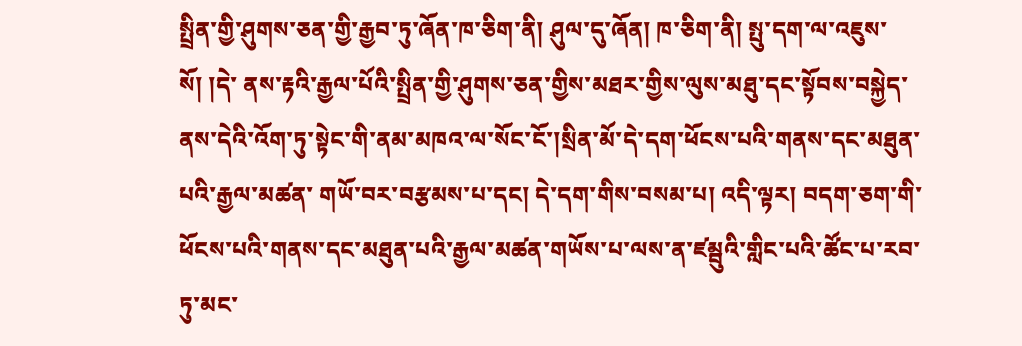སྤྲིན་གྱི་ཤུགས་ཅན་གྱི་རྒྱབ་ཏུ་ཞོན་ཁ་ཅིག་ནི། ཤུལ་དུ་ཞོན། ཁ་ཅིག་ནི། སྤུ་དག་ལ་འཇུས་སོ། །དེ་ ནས་རྟའི་རྒྱལ་པོའི་སྤྲིན་གྱི་ཤུགས་ཅན་གྱིས་མཐར་གྱིས་ལུས་མཐུ་དང་སྟོབས་བསྐྱེད་ནས་དེའི་འོག་ཏུ་སྟེང་གི་ནམ་མཁའ་ལ་སོང་ངོ་།སྲིན་མོ་དེ་དག་ཕོངས་པའི་གནས་དང་མཐུན་པའི་རྒྱལ་མཚན་ གཡོ་བར་བརྩམས་པ་དང། དེ་དག་གིས་བསམ་པ། འདི་ལྟར། བདག་ཅག་གི་ཕོངས་པའི་གནས་དང་མཐུན་པའི་རྒྱལ་མཚན་གཡོས་པ་ལས་ན་ཛམྦུའི་གླིང་པའི་ཚོང་པ་རབ་ཏུ་མང་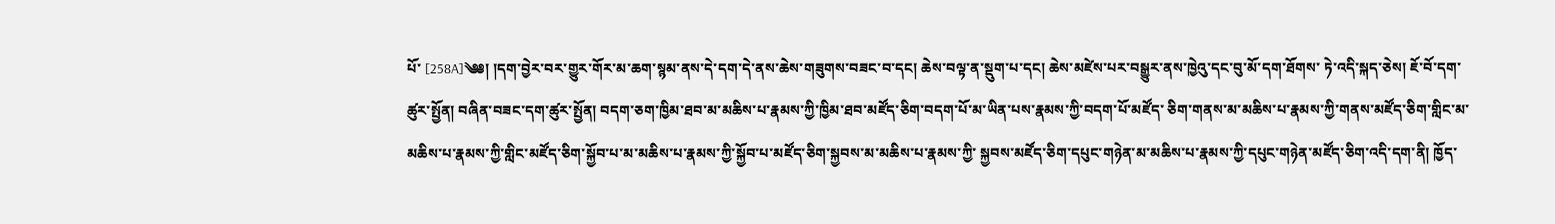པོ་ [258A]༄༅། །དག་བྱེར་བར་གྱུར་གོར་མ་ཆག་སྙམ་ནས་དེ་དག་དེ་ནས་ཆེས་གཟུགས་བཟང་བ་དང། ཆེས་བལྟ་ན་སྡུག་པ་དང། ཆེས་མཛེས་པར་བསྒྱུར་ནས་ཁྱེའུ་དང་བུ་མོ་དག་ཐོགས་ ཏེ་འདི་སྐད་ཅེས། ཇོ་བོ་དག་ཚུར་སྤྱོན། བཞིན་བཟང་དག་ཚུར་སྤྱོན། བདག་ཅག་ཁྱིམ་ཐབ་མ་མཆིས་པ་རྣམས་ཀྱི་ཁྱིམ་ཐབ་མཛོད་ཅིག་བདག་པོ་མ་ཡིན་པས་རྣམས་ཀྱི་བདག་པོ་མཛོད་ ཅིག་གནས་མ་མཆིས་པ་རྣམས་ཀྱི་གནས་མཛོད་ཅིག་གླིང་མ་མཆིས་པ་རྣམས་ཀྱི་གླིང་མཛོད་ཅིག་སྐྱོབ་པ་མ་མཆིས་པ་རྣམས་ཀྱི་སྐྱོབ་པ་མཛོད་ཅིག་སྐྱབས་མ་མཆིས་པ་རྣམས་ཀྱི་ སྐྱབས་མཛོད་ཅིག་དཔུང་གཉེན་མ་མཆིས་པ་རྣམས་ཀྱི་དཔུང་གཉེན་མཛོད་ཅིག་འདི་དག་ནི། ཁྱོད་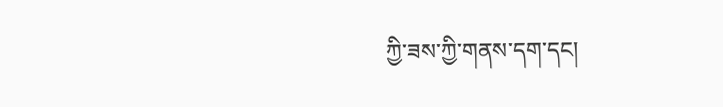ཀྱི་ཟས་ཀྱི་གནས་དག་དང།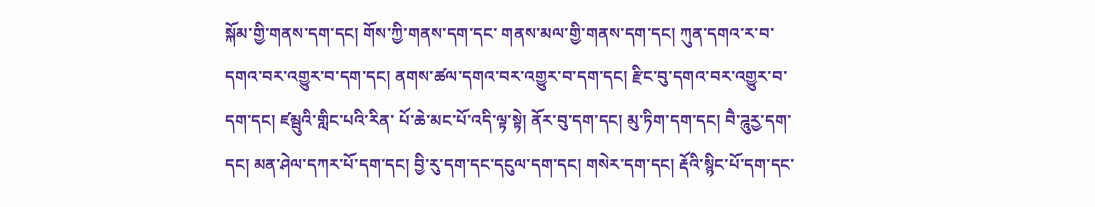སྐོམ་གྱི་གནས་དག་དང། གོས་ཀྱི་གནས་དག་དང་ གནས་མལ་གྱི་གནས་དག་དང། ཀུན་དགའ་ར་བ་དགའ་བར་འགྱུར་བ་དག་དང། ནགས་ཚལ་དགའ་བར་འགྱུར་བ་དག་དང། རྫིང་བུ་དགའ་བར་འགྱུར་བ་དག་དང། ཛམྦུའི་གླིང་པའི་རིན་ པོ་ཆེ་མང་པོ་འདི་ལྟ་སྟེ། ནོར་བུ་དག་དང། མུ་ཏིག་དག་དང། བཻ་ཌཱུརྱ་དག་དང། མན་ཤེལ་དཀར་པོ་དག་དང། བྱི་རུ་དག་དང་དངུལ་དག་དང། གསེར་དག་དང། རྡོའི་སྙིང་པོ་དག་དང་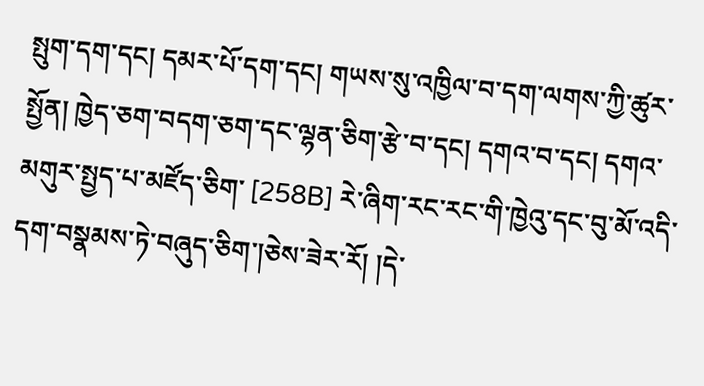སྤུག་དག་དང། དམར་པོ་དག་དང། གཡས་སུ་འཁྱིལ་བ་དག་ལགས་ཀྱི་ཚུར་སྤྱོན། ཁྱེད་ཅག་བདག་ཅག་དང་ལྷན་ཅིག་རྩེ་བ་དང། དགའ་བ་དང། དགའ་མགུར་སྤྱད་པ་མཛོད་ཅིག་ [258B] རེ་ཞིག་རང་རང་གི་ཁྱེའུ་དང་བུ་མོ་འདི་དག་བསྣམས་ཏེ་བཞུད་ཅིག་།ཅེས་ཟེར་རོ། །དེ་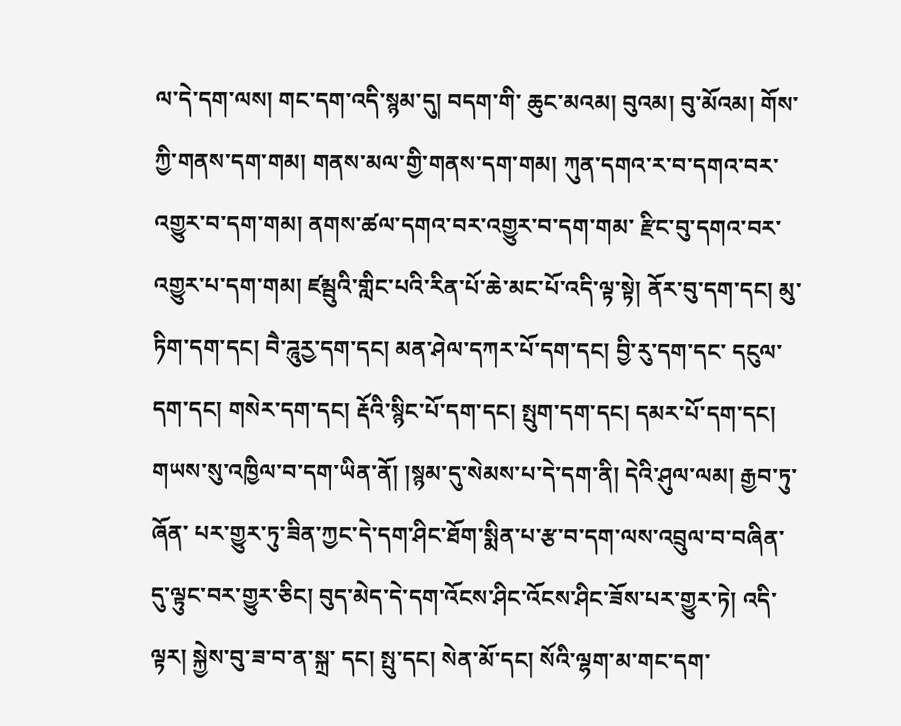ལ་དེ་དག་ལས། གང་དག་འདི་སྙམ་དུ། བདག་གི་ ཆུང་མའམ། བུའམ། བུ་མོའམ། གོས་ཀྱི་གནས་དག་གམ། གནས་མལ་གྱི་གནས་དག་གམ། ཀུན་དགའ་ར་བ་དགའ་བར་འགྱུར་བ་དག་གམ། ནགས་ཚལ་དགའ་བར་འགྱུར་བ་དག་གམ་ རྫིང་བུ་དགའ་བར་འགྱུར་པ་དག་གམ། ཛམྦུའི་གླིང་པའི་རིན་པོ་ཆེ་མང་པོ་འདི་ལྟ་སྟེ། ནོར་བུ་དག་དང། མུ་ཏིག་དག་དང། བཻ་ཌཱུརྱ་དག་དང། མན་ཤེལ་དཀར་པོ་དག་དང། བྱི་རུ་དག་དང་ དངུལ་དག་དང། གསེར་དག་དང། རྡོའི་སྙིང་པོ་དག་དང། སྤུག་དག་དང། དམར་པོ་དག་དང། གཡས་སུ་འཁྱིལ་བ་དག་ཡིན་ནོ། །སྙམ་དུ་སེམས་པ་དེ་དག་ནི། དེའི་ཤུལ་ལམ། རྒྱབ་ཏུ་ཞོན་ པར་གྱུར་ཏུ་ཟིན་ཀྱང་དེ་དག་ཤིང་ཐོག་སྨིན་པ་རྩ་བ་དག་ལས་འབྲུལ་བ་བཞིན་དུ་ལྟུང་བར་གྱུར་ཅིང། བུད་མེད་དེ་དག་འོངས་ཤིང་འོངས་ཤིང་ཟོས་པར་གྱུར་ཏེ། འདི་ལྟར། སྐྱེས་བུ་ཟ་བ་ན་སྐྲ་ དང། སྤུ་དང། སེན་མོ་དང། སོའི་ལྷག་མ་གང་དག་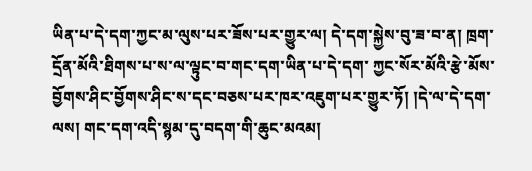ཡིན་པ་དེ་དག་ཀྱང་མ་ལུས་པར་ཟོས་པར་གྱུར་ལ། དེ་དག་སྐྱེས་བུ་ཟ་བ་ན། ཁྲག་དྲོན་མོའི་ཐིགས་པ་ས་ལ་ལྟུང་བ་གང་དག་ཡིན་པ་དེ་དག་ ཀྱང་སོར་མོའི་རྩེ་མོས་བྱོགས་ཤིང་བྱོགས་ཤིང་ས་དང་བཅས་པར་ཁར་འཇུག་པར་གྱུར་ཏོ། །དེ་ལ་དེ་དག་ལས། གང་དག་འདི་སྙམ་དུ་བདག་གི་ཆུང་མའམ།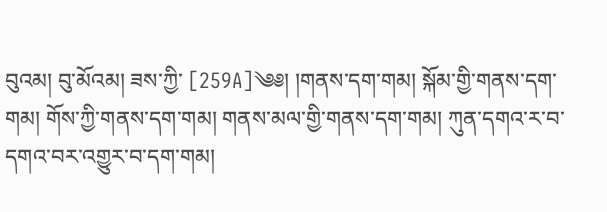བུའམ། བུ་མོའམ། ཟས་ཀྱི་ [259A]༄༅། །གནས་དག་གམ། སྐོམ་གྱི་གནས་དག་གམ། གོས་ཀྱི་གནས་དག་གམ། གནས་མལ་གྱི་གནས་དག་གམ། ཀུན་དགའ་ར་བ་དགའ་བར་འགྱུར་བ་དག་གམ།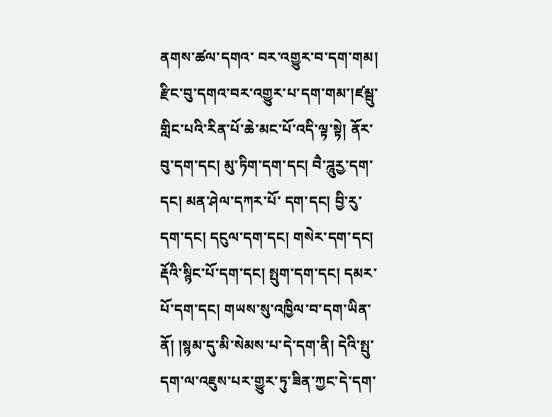ནགས་ཚལ་དགའ་ བར་འགྱུར་བ་དག་གམ། རྫིང་བུ་དགའ་བར་འགྱུར་པ་དག་གམ་།ཛམྦུ་གླིང་པའི་རིན་པོ་ཆེ་མང་པོ་འདི་ལྟ་སྟེ། ནོར་བུ་དག་དང། མུ་ཏིག་དག་དང། བཻ་ཌཱུརྱ་དག་དང། མན་ཤེལ་དཀར་པོ་ དག་དང། བྱི་རུ་དག་དང། དངུལ་དག་དང། གསེར་དག་དང། རྡོའི་སྙིང་པོ་དག་དང། སྤུག་དག་དང། དམར་པོ་དག་དང། གཡས་སུ་འཁྱིལ་བ་དག་ཡིན་ནོ། །སྙམ་དུ་མི་སེམས་པ་དེ་དག་ནི། དེའི་སྤུ་ དག་ལ་འཇུས་པར་གྱུར་ཏུ་ཟིན་ཀྱང་དེ་དག་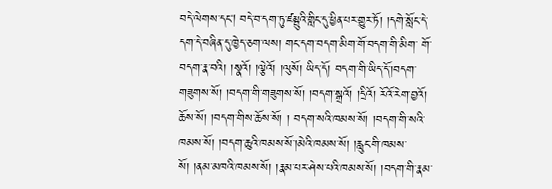བདེ་ལེགས་དང། བདེ་བ་དག་ཏུ་ཛམྦུའི་གླིང་དུ་ཕྱིན་པར་གྱུར་ཏོ། །དགེ་སློང་དེ་དག་དེ་བཞིན་དུ་ཁྱེད་ཅག་ལས། གང་དག་བདག་མིག་གོ་བདག་གི་མིག་ གོ་བདག་རྣ་བའི། །སྣའོ། །ལྕེའོ། །ལུསོ། ཡིད་དོ། བདག་གི་ཡིད་དོ་།བདག་གཟུགས་སོ། །བདག་གི་གཟུགས་སོ། །བདག་སྒྲའོ། །དྲིའོ། རོའོ་རེག་བྱའོ། ཆོས་སོ། །བདག་གིས་ཆོས་སོ། ། བདག་སའི་ཁམས་སོ། །བདག་གི་སའི་ཁམས་སོ། །བདག་ཆུའི་ཁམས་སོ་།མེའི་ཁམས་སོ། །རླུང་གི་ཁམས་སོ། །ནམ་མཁའི་ཁམས་སོ། །རྣམ་པར་ཤེས་པའི་ཁམས་སོ། །བདག་གི་རྣམ་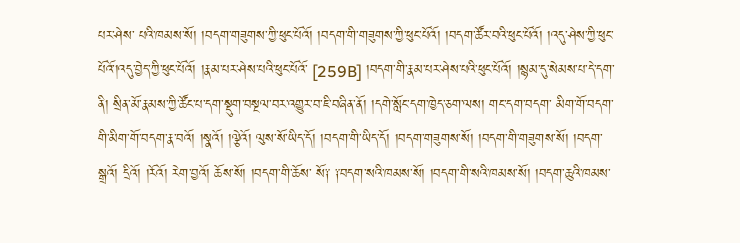པར་ཤེས་ པའི་ཁམས་སོ། །བདག་གཟུགས་ཀྱི་ཕུང་པོའོ། །བདག་གི་གཟུགས་ཀྱི་ཕུང་པོའོ། །བདག་ཚོར་བའི་ཕུང་པོའོ། །འདུ་ཤེས་ཀྱི་ཕུང་པོའོ་།འདུ་བྱེད་ཀྱི་ཕུང་པོའོ། །རྣམ་པར་ཤེས་པའི་ཕུང་པོའོ་ [259B] །བདག་གི་རྣམ་པར་ཤེས་པའི་ཕུང་པོའོ། །སྙམ་དུ་སེམས་པ་དེ་དག་ནི། སྲིན་མོ་རྣམས་ཀྱི་ཚོང་པ་དག་སྡུག་བསྔལ་བར་འགྱུར་བ་ཇི་བཞིན་ནོ། །དགེ་སློང་དག་ཁྱེད་ཅག་ལས། གང་དག་བདག་ མིག་གོ་བདག་གི་མིག་གོ་བདག་རྣ་བའོ། །སྣའོ། །ལྕེའོ། ལུས་སོ་ཡིད་དོ། །བདག་གི་ཡིད་དོ། །བདག་གཟུགས་སོ། །བདག་གི་གཟུགས་སོ། །བདག་སྒྲའོ། དྲིའོ། །རོའོ། རེག་བྱའོ། ཆོས་སོ། །བདག་གི་ཆོས་ སོ༑ ༑བདག་སའི་ཁམས་སོ། །བདག་གི་སའི་ཁམས་སོ། །བདག་ཆུའི་ཁམས་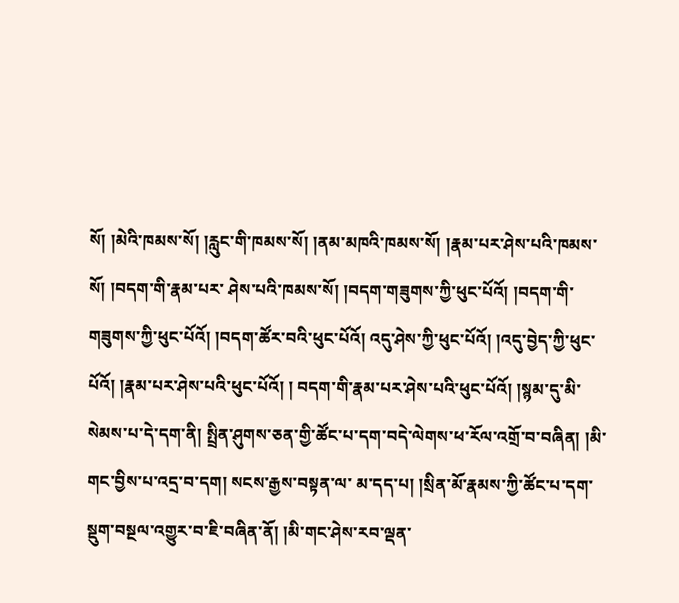སོ། །མེའི་ཁམས་སོ། །རླུང་གི་ཁམས་སོ། །ནམ་མཁའི་ཁམས་སོ། །རྣམ་པར་ཤེས་པའི་ཁམས་སོ། །བདག་གི་རྣམ་པར་ ཤེས་པའི་ཁམས་སོ། །བདག་གཟུགས་ཀྱི་ཕུང་པོའོ། །བདག་གི་གཟུགས་ཀྱི་ཕུང་པོའོ། །བདག་ཚོར་བའི་ཕུང་པོའོ། འདུ་ཤེས་ཀྱི་ཕུང་པོའོ། །འདུ་བྱེད་ཀྱི་ཕུང་པོའོ། །རྣམ་པར་ཤེས་པའི་ཕུང་པོའོ། ། བདག་གི་རྣམ་པར་ཤེས་པའི་ཕུང་པོའོ། །སྙམ་དུ་མི་སེམས་པ་དེ་དག་ནི། སྤྲིན་ཤུགས་ཅན་གྱི་ཚོང་པ་དག་བདེ་ལེགས་ཕ་རོལ་འགྲོ་བ་བཞིན། །མི་གང་བྱིས་པ་འདྲ་བ་དག། སངས་རྒྱས་བསྟན་ལ་ མ་དད་པ། །སྲིན་མོ་རྣམས་ཀྱི་ཚོང་པ་དག་སྡུག་བསྔལ་འགྱུར་བ་ཇི་བཞིན་ནོ། །མི་གང་ཤེས་རབ་ལྡན་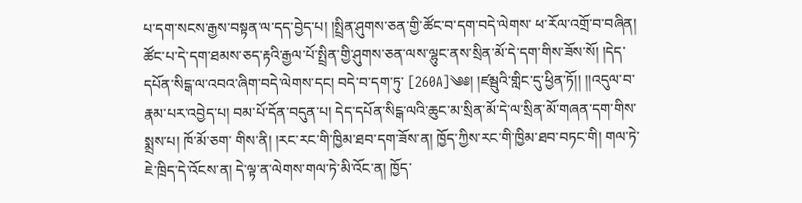པ་དག་སངས་རྒྱས་བསྟན་ལ་དད་བྱེད་པ། །སྤྲིན་ཤུགས་ཅན་གྱི་ཚོང་བ་དག་བདེ་ལེགས་ ཕ་རོལ་འགྲོ་བ་བཞིན། ཚོང་པ་དེ་དག་ཐམས་ཅད་རྟའི་རྒྱལ་པོ་སྤྲིན་གྱི་ཤུགས་ཅན་ལས་ལྷུང་ནས་སྲིན་མོ་དེ་དག་གིས་ཟོས་སོ། །དེད་དཔོན་སིངྒ་ལ་འབའ་ཞིག་བདེ་ལེགས་དང། བདེ་བ་དག་ཏུ་ [260A]༄༅། །ཛམྦུའི་གླིང་དུ་ཕྱིན་ཏོ།། །།འདུལ་བ་རྣམ་པར་འབྱེད་པ། བམ་པོ་དོན་བདུན་པ། དེད་དཔོན་སིངྒ་ལའི་ཆུང་མ་སྲིན་མོ་དེ་ལ་སྲིན་མོ་གཞན་དག་གིས་སྨྲས་པ། ཁོ་མོ་ཅག་ གིས་ནི། །རང་རང་གི་ཁྱིམ་ཐབ་དག་ཟོས་ན། ཁྱོད་ཀྱིས་རང་གི་ཁྱིམ་ཐབ་བཏང་གི། གལ་ཏེ་ཇེ་ཁྲིད་དེ་འོངས་ན། དེ་ལྟ་ན་ལེགས་གལ་ཏེ་མི་འོང་ན། ཁྱོད་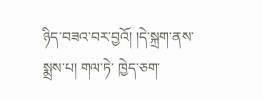ཉིད་བཟའ་བར་བྱའོ། །དེ་སྐྲག་ནས་སྨྲས་པ། གལ་ཏེ་ ཁྱེད་ཅག་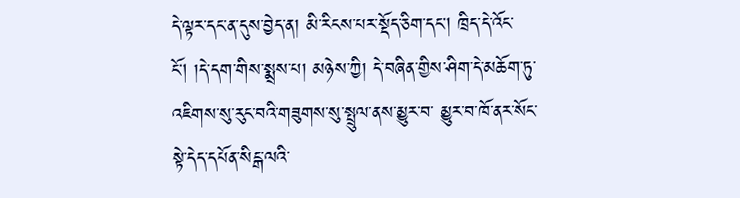དེ་ལྟར་དང་ན་དུས་བྱེད་ན། མི་རིངས་པར་སྡོད་ཅིག་དང། ཁྲིད་དེ་འོང་ངོ། །དེ་དག་གིས་སྨྲས་པ། མཉེས་ཀྱི། དེ་བཞིན་གྱིས་ཤིག་དེ་མཆོག་ཏུ་འཇིགས་སུ་རུང་བའི་གཟུགས་སུ་སྤྲུལ་ནས་མྱུར་བ་ མྱུར་བ་ཁོ་ནར་སོང་སྟེ་དེད་དཔོན་སིངྒ་ལའི་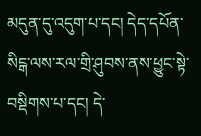མདུན་དུ་འདུག་པ་དང། དེད་དཔོན་སིངྒ་ལས་རལ་གྲི་ཤུབས་ནས་ཕྱུང་སྟེ་བསྡིགས་པ་དང། དེ་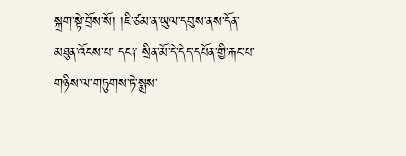སྐྲག་སྟེ་བྲོས་སོ། །ཇི་ཙམ་ན་ཡུལ་དབུས་ནས་དོན་མཐུན་འོངས་པ་ དང༑ སྲིན་མོ་དེ་དེད་དཔོན་གྱི་རྐང་པ་གཉིས་ལ་གཏུགས་ཏེ་སྨྲས་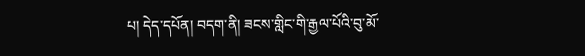པ། དེད་དཔོན། བདག་ནི། ཟངས་གླིང་གི་རྒྱལ་པོའི་བུ་མོ་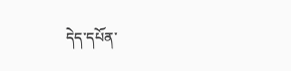དེད་དཔོན་